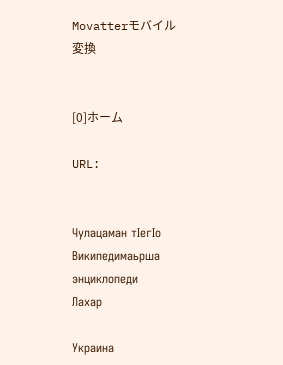Movatterモバイル変換


[0]ホーム

URL:


Чулацаман тӀегӀо
Википедимаьрша энциклопеди
Лахар

Украина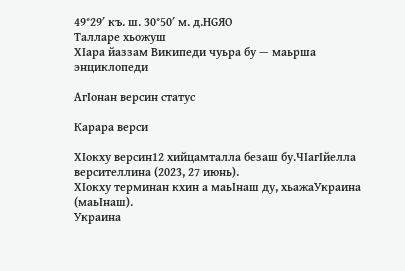49°29′ къ. ш. 30°50′ м. д.HGЯO
Талларе хьожуш
ХӀара йаззам Википеди чуьра бу — маьрша энциклопеди

АгӀонан версин статус

Карара верси

ХӀокху версин12 хийцамталла безаш бу.ЧӀагӀйелла версителлина (2023, 27 июнь).
ХӀокху терминан кхин а маьӀнаш ду, хьажаУкраина (маьӀнаш).
Украина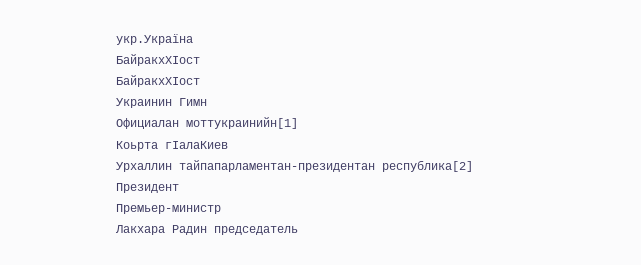укр.Україна
БайракхХӀост
БайракхХӀост
Украинин Гимн
Официалан моттукраинийн[1]
Коьрта гӀалаКиев
Урхаллин тайпапарламентан-президентан республика[2]
Президент
Премьер-министр
Лакхара Радин председатель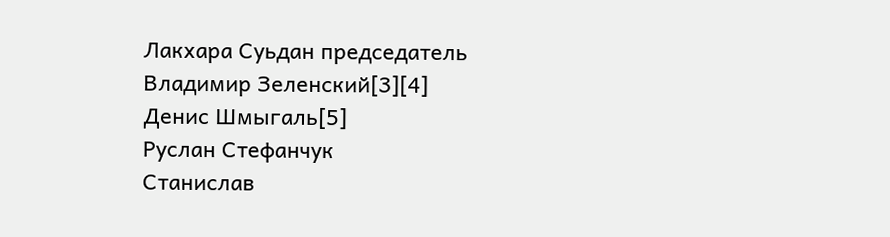Лакхара Суьдан председатель
Владимир Зеленский[3][4]
Денис Шмыгаль[5]
Руслан Стефанчук
Станислав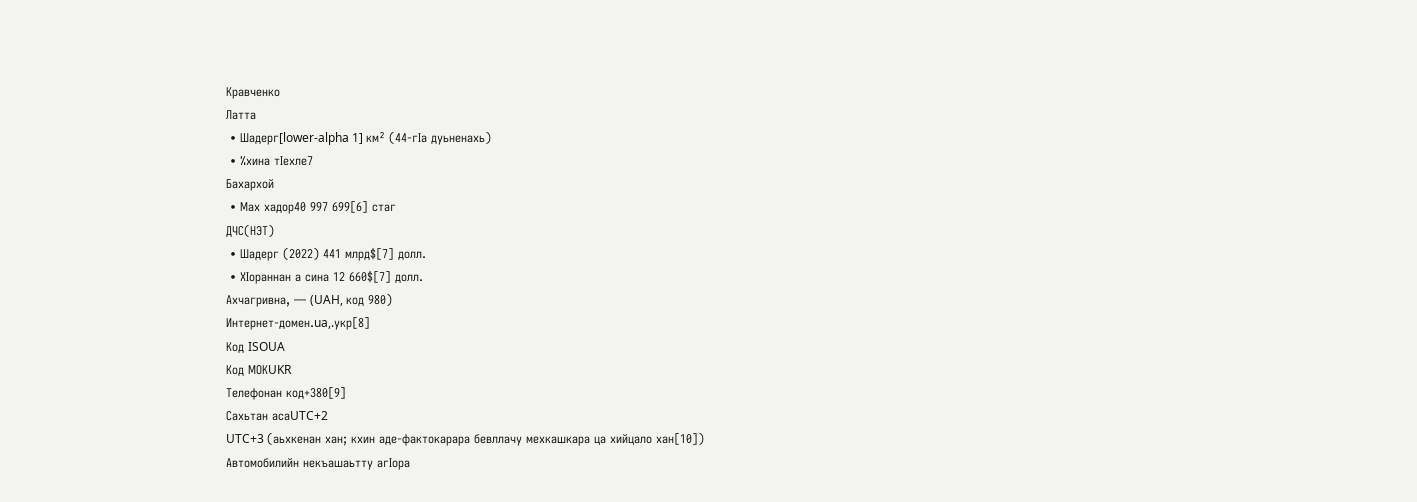Кравченко
Латта
 • Шадерг[lower-alpha 1] км² (44-гӀа дуьненахь)
 • %хина тӀехле7
Бахархой
 • Мах хадор40 997 699[6] стаг
ДЧС(НЭТ)
 • Шадерг (2022) 441 млрд$[7] долл.
 • ХӀораннан а сина 12 660$[7] долл.
Ахчагривна, — (UAH, код 980)
Интернет-домен.ua,.укр[8]
Код ISOUA
Код МОКUKR
Телефонан код+380[9]
Сахьтан асаUTC+2
UTC+3 (аьхкенан хан; кхин аде-фактокарара бевллачу мехкашкара ца хийцало хан[10])
Автомобилийн некъашаьтту агӀора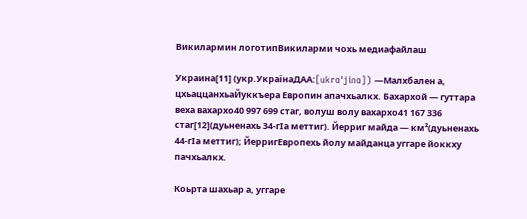Викилармин логотипВикиларми чохь медиафайлаш

Украина[11] (укр.УкраїнаДАА:[ukrɑˈjinɑ]) —Малхбален а, цхьаццанхьаЙуккъера Европин апачхьалкх. Бахархой — гуттара веха вахархо40 997 699 стаг, волуш волу вахархо41 167 336 стаг[12](дуьненахь 34-гӀа меттиг). Йерриг майда — км²(дуьненахь 44-гӀа меттиг); ЙерригЕвропехь йолу майданца уггаре йоккху пачхьалкх.

Коьрта шахьар а, уггаре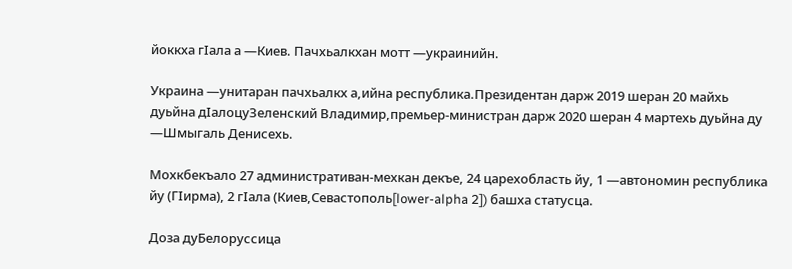йоккха гӀала а —Киев. Пачхьалкхан мотт —украинийн.

Украина —унитаран пачхьалкх а,ийна республика.Президентан дарж 2019 шеран 20 майхь дуьйна дӀалоцуЗеленский Владимир,премьер-министран дарж 2020 шеран 4 мартехь дуьйна ду —Шмыгаль Денисехь.

Мохкбекъало 27 административан-мехкан декъе, 24 царехобласть йу, 1 —автономин республика йу (ГӀирма), 2 гӀала (Киев,Севастополь[lower-alpha 2]) башха статусца.

Доза дуБелоруссица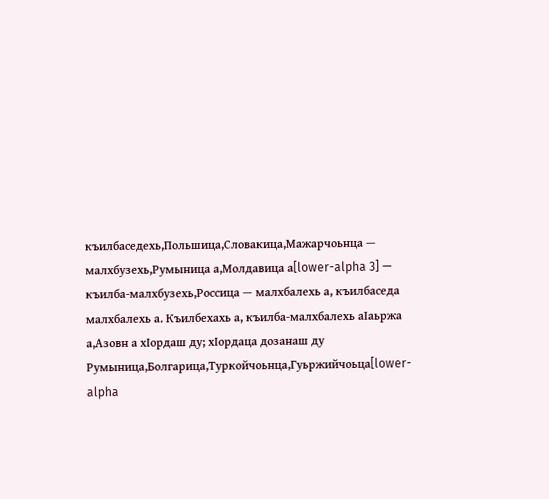къилбаседехь,Польшица,Словакица,Мажарчоьнца — малхбузехь,Румыница а,Молдавица а[lower-alpha 3] — къилба-малхбузехь,Россица — малхбалехь а, къилбаседа малхбалехь а. Къилбехахь а, къилба-малхбалехь аӀаьржа а,Азовн а хӀордаш ду; хӀордаца дозанаш ду Румыница,Болгарица,Туркойчоьнца,Гуьржийчоьца[lower-alpha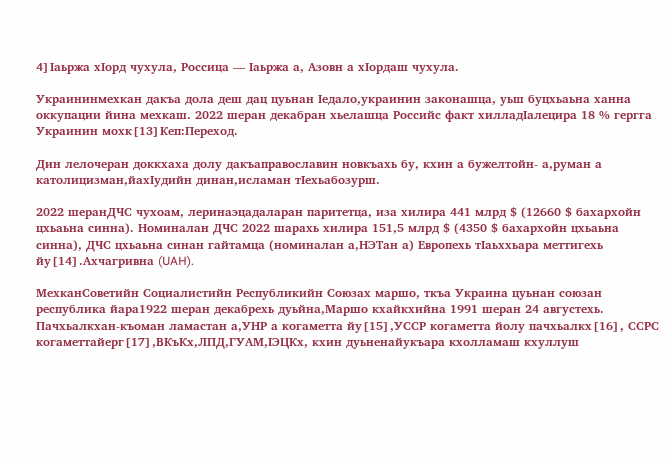4]Ӏаьржа хӀорд чухула, Россица — Ӏаьржа а, Азовн а хӀордаш чухула.

Украининмехкан дакъа дола деш дац цуьнан Ӏедало,украинин законашца, уьш буцхьаьна ханна оккупации йина мехкаш. 2022 шеран декабран хьелашца Российс факт хилладӀалецира 18 % гергга Украинин мохк[13]Кеп:Переход.

Дин лелочеран доккхаха долу дакъаправославин новкъахь бу, кхин а бужелтойн- а,руман а католицизман,йахӀудийн динан,исламан тӀехьабозурш.

2022 шеранДЧС чухоам, леринаэцадаларан паритетца, иза хилира 441 млрд $ (12660 $ бахархойн цхьаьна синна). Номиналан ДЧС 2022 шарахь хилира 151,5 млрд $ (4350 $ бахархойн цхьаьна синна), ДЧС цхьаьна синан гайтамца (номиналан а,НЭТан а) Европехь тӀаьххьара меттигехь йу[14].Ахчагривна (UAH).

МехканСоветийн Социалистийн Республикийн Союзах маршо, ткъа Украина цуьнан союзан республика йара1922 шеран декабрехь дуьйна,Маршо кхайкхийна 1991 шеран 24 августехь. Пачхьалкхан-къоман ламастан а,УНР а когаметта йу[15],УССР когаметта йолу пачхьалкх[16], ССРС когаметтайерг[17],ВКъКх,ЛПД,ГУАМ,ӀЭЦКх, кхин дуьненайукъара кхолламаш кхуллуш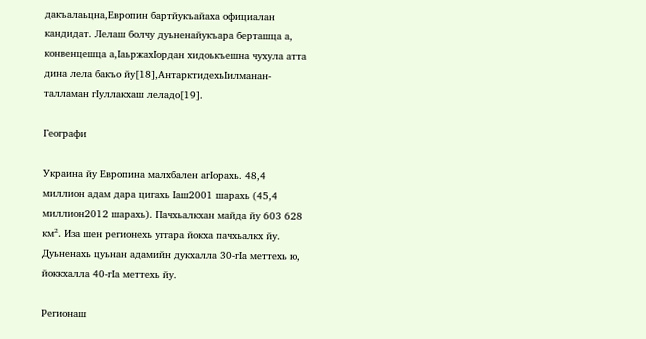дакъалаьцна,Европин бартйукъайаха официалан кандидат. Лелаш болчу дуьненайукъара берташца а, конвенцешца а,ӀаьржахӀордан хидоькъешна чухула атта дина лела бакъо йу[18],АнтарктидехьӀилманан-талламан гӀуллакхаш леладо[19].

Географи

Украина йу Европина малхбален агӀорахь. 48,4 миллион адам дара цигахь Ӏаш2001 шарахь (45,4 миллион2012 шарахь). Пачхьалкхан майда йу 603 628 км². Иза шен регионехь уггара йокха пачхьалкх йу. Дуьненахь цуьнан адамийн дукхалла 30-гӀа меттехь ю, йоккхалла 40-гӀа меттехь йу.

Регионаш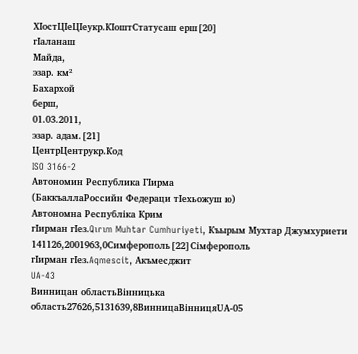ХӀостЦӀеЦӀеукр.КӀоштСтатусаш ерш[20]
гӀаланаш
Майда,
эзар. км²
Бахархой
берш,
01.03.2011,
эзар. адам.[21]
ЦентрЦентрукр.Код
ISO 3166-2
Автономин Республика ГӀирма
(БаккъаллаРоссийн Федераци тӀехьожуш ю)
Автономна Республіка Крим
гӀирман гIез.Qırım Muhtar Cumhuriyeti, Къырым Мухтар Джумхуриети
141126,2001963,0Симферополь[22]Сімферополь
гӀирман гIез.Aqmescit, Акъмесджит
UA-43
Винницан областьВінницька область27626,5131639,8ВинницаВінницяUA-05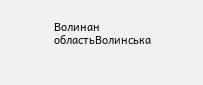Волинан областьВолинська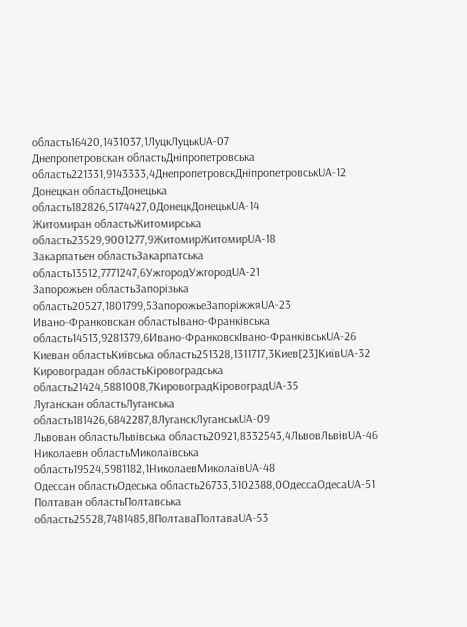область16420,1431037,1ЛуцкЛуцькUA-07
Днепропетровскан областьДніпропетровська область221331,9143333,4ДнепропетровскДніпропетровськUA-12
Донецкан областьДонецька область182826,5174427,0ДонецкДонецькUA-14
Житомиран областьЖитомирська область23529,9001277,9ЖитомирЖитомирUA-18
Закарпатьен областьЗакарпатська область13512,7771247,6УжгородУжгородUA-21
Запорожьен областьЗапорізька область20527,1801799,5ЗапорожьеЗапоріжжяUA-23
Ивано-Франковскан областьІвано-Франківська область14513,9281379,6Ивано-ФранковскІвано-ФранківськUA-26
Киеван областьКиївська область251328,1311717,3Киев[23]КиївUA-32
Кировоградан областьКіровоградська область21424,5881008,7КировоградКіровоградUA-35
Луганскан областьЛуганська область181426,6842287,8ЛуганскЛуганськUA-09
Львован областьЛьвівська область20921,8332543,4ЛьвовЛьвівUA-46
Николаевн областьМиколаївська область19524,5981182,1НиколаевМиколаївUA-48
Одессан областьОдеська область26733,3102388,0ОдессаОдесаUA-51
Полтаван областьПолтавська область25528,7481485,8ПолтаваПолтаваUA-53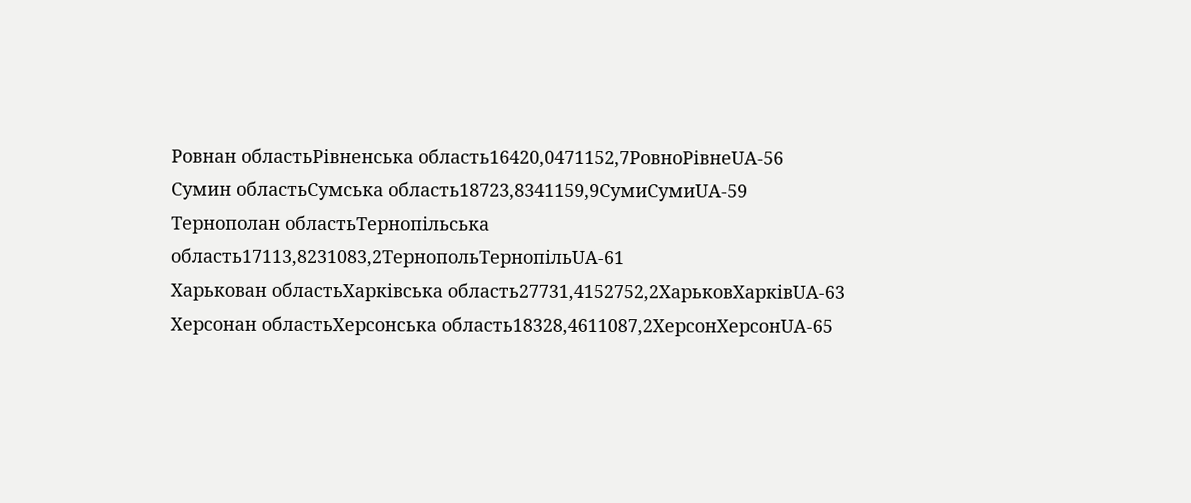Ровнан областьРівненська область16420,0471152,7РовноРівнеUA-56
Сумин областьСумська область18723,8341159,9СумиСумиUA-59
Тернополан областьТернопільська область17113,8231083,2ТернопольТернопільUA-61
Харькован областьХарківська область27731,4152752,2ХарьковХарківUA-63
Херсонан областьХерсонська область18328,4611087,2ХерсонХерсонUA-65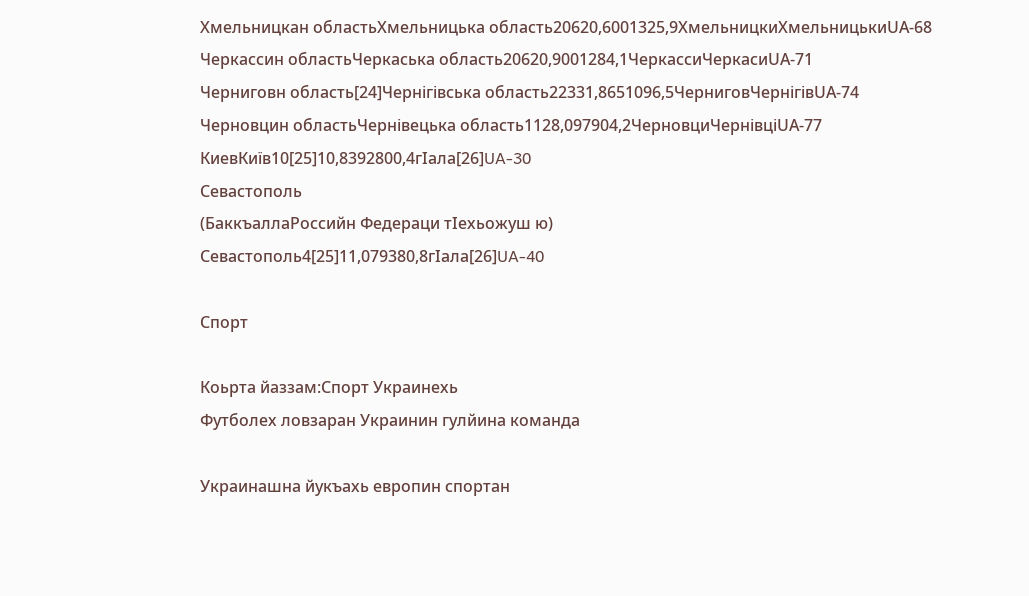Хмельницкан областьХмельницька область20620,6001325,9ХмельницкиХмельницькиUA-68
Черкассин областьЧеркаська область20620,9001284,1ЧеркассиЧеркасиUA-71
Черниговн область[24]Чернігівська область22331,8651096,5ЧерниговЧернігівUA-74
Черновцин областьЧернівецька область1128,097904,2ЧерновциЧернівціUA-77
КиевКиїв10[25]10,8392800,4гӀала[26]UA-30
Севастополь
(БаккъаллаРоссийн Федераци тӀехьожуш ю)
Севастополь4[25]11,079380,8гӀала[26]UA-40

Спорт

Коьрта йаззам:Спорт Украинехь
Футболех ловзаран Украинин гулйина команда

Украинашна йукъахь европин спортан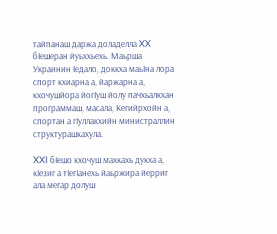тайпанаш даржа доладелла XX бӀешеран йуьххьехь. Маьрша Украинин Ӏедало, доккха маьӀна лора спорт кхиарна а, йаржарна а, кхочушйора йогӀуш йолу пачхьалкхан программаш, масала, Кегийрхойн а, спортан а гӀуллакхийн министраллин структурашкахула.

XXI бӀешо кхочуш махкахь дукха а, кӀезиг а тӀегӀанехь йаьржира йерриг ала мегар долуш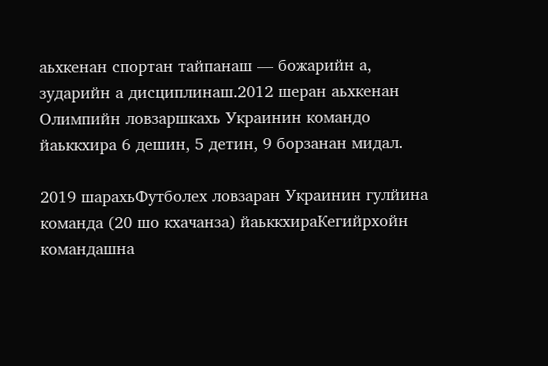аьхкенан спортан тайпанаш — божарийн а, зударийн а дисциплинаш.2012 шеран аьхкенан Олимпийн ловзаршкахь Украинин командо йаьккхира 6 дешин, 5 детин, 9 борзанан мидал.

2019 шарахьФутболех ловзаран Украинин гулйина команда (20 шо кхачанза) йаьккхираКегийрхойн командашна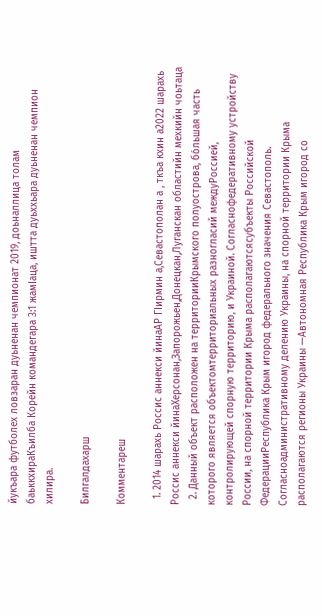йукъара футболех ловзаран дуьненан чемпионат 2019, доьналлица толам баьккхираКъилба Корейн командегара 3:1 жамӀаца, иштта дуьххьара дуьненан чемпион хилира.

Билгалдахарш

Комментареш

  1. 2014 шарахь Россис аннекси йинаАР ГӀирмин а,Севастополан а , ткъа кхин а2022 шарахь Россис аннекси йинаХерсонан,Запорожьен,Донецкан,Луганскан областийн мехкийн чоьтаца
  2. Данный объект расположен на территорииКрымского полуострова, бо́льшая часть которого является объектомтерриториальных разногласий междуРоссией, контролирующей спорную территорию, и Украиной. Согласнофедеративному устройству России, на спорной территории Крыма располагаютсясубъекты Российской ФедерацииРеспублика Крым игород федерального значения Севастополь. Согласноадминистративному делению Украины, на спорной территории Крыма располагаются регионы Украины —Автономная Республика Крым игород со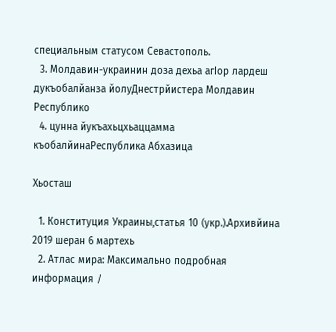специальным статусом Севастополь.
  3. Молдавин-украинин доза дехьа агӀор лардеш дукъобалйанза йолуДнестрйистера Молдавин Республико
  4. цунна йукъахьцхьаццамма къобалйинаРеспублика Абхазица

Хьосташ

  1. Конституция Украины,статья 10 (укр.).Архивйина 2019 шеран 6 мартехь
  2. Атлас мира: Максимально подробная информация /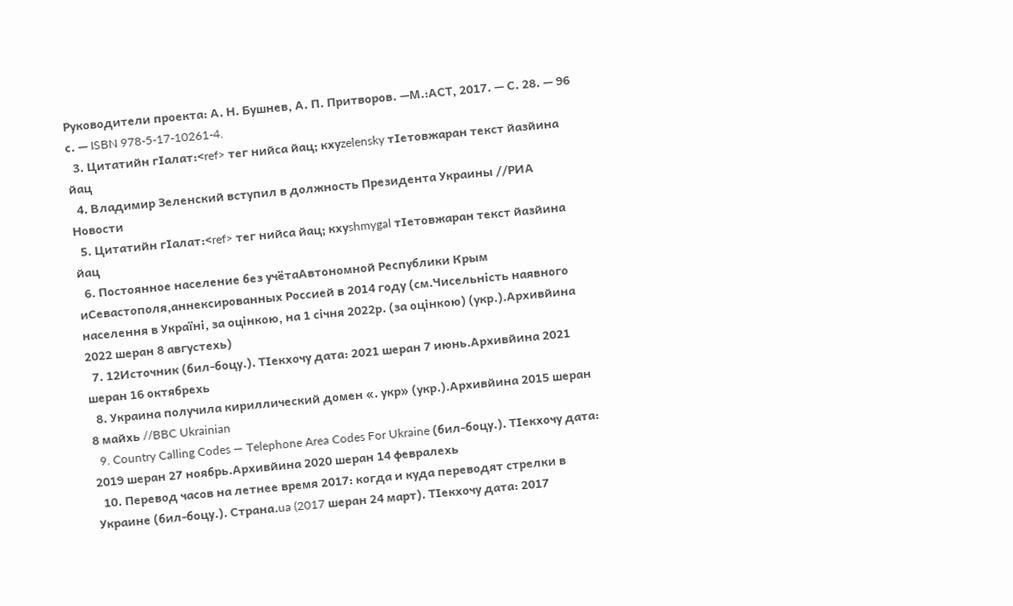Руководители проекта: А. Н. Бушнев, А. П. Притворов. —М.:АСТ, 2017. — С. 28. — 96 с. — ISBN 978-5-17-10261-4.
  3. Цитатийн гӀалат:<ref> тег нийса йац; кхуzelensky тIетовжаран текст йазйина йац
  4. Владимир Зеленский вступил в должность Президента Украины //РИА Новости
  5. Цитатийн гӀалат:<ref> тег нийса йац; кхуshmygal тIетовжаран текст йазйина йац
  6. Постоянное население без учётаАвтономной Республики Крым иСевастополя,аннексированных Россией в 2014 году (см.Чисельність наявного населення в Україні, за оцінкою, на 1 січня 2022р. (за оцінкою) (укр.).Архивйина 2022 шеран 8 августехь)
  7. 12Источник (бил-боцу.). ТӀекхочу дата: 2021 шеран 7 июнь.Архивйина 2021 шеран 16 октябрехь
  8. Украина получила кириллический домен «. укр» (укр.).Архивйина 2015 шеран 8 майхь //BBC Ukrainian
  9. Country Calling Codes — Telephone Area Codes For Ukraine (бил-боцу.). ТӀекхочу дата: 2019 шеран 27 ноябрь.Архивйина 2020 шеран 14 февралехь
  10. Перевод часов на летнее время 2017: когда и куда переводят стрелки в Украине (бил-боцу.). Страна.ua (2017 шеран 24 март). ТӀекхочу дата: 2017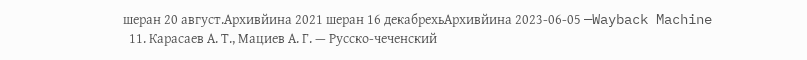шеран 20 август.Архивйина 2021 шеран 16 декабрехьАрхивйина 2023-06-05 —Wayback Machine
  11. Карасаев А. Т., Мациев А. Г. — Русско-чеченский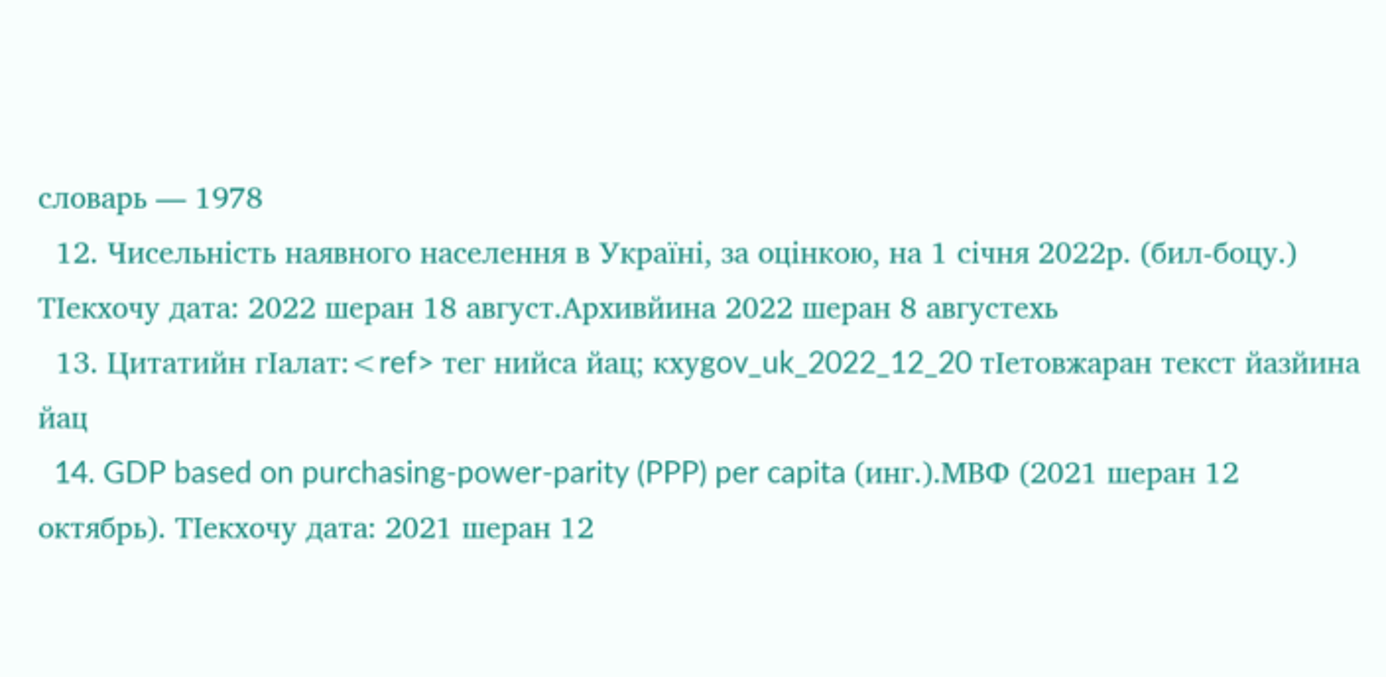словарь — 1978
  12. Чисельність наявного населення в Україні, за оцінкою, на 1 січня 2022р. (бил-боцу.) ТӀекхочу дата: 2022 шеран 18 август.Архивйина 2022 шеран 8 августехь
  13. Цитатийн гӀалат:<ref> тег нийса йац; кхуgov_uk_2022_12_20 тIетовжаран текст йазйина йац
  14. GDP based on purchasing-power-parity (PPP) per capita (инг.).МВФ (2021 шеран 12 октябрь). ТӀекхочу дата: 2021 шеран 12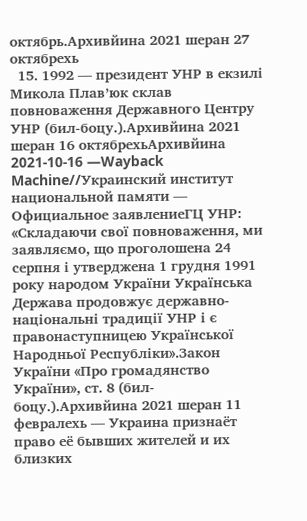октябрь.Архивйина 2021 шеран 27 октябрехь
  15. 1992 — президент УНР в екзилі Микола Плав’юк склав повноваження Державного Центру УНР (бил-боцу.).Архивйина 2021 шеран 16 октябрехьАрхивйина 2021-10-16 —Wayback Machine//Украинский институт национальной памяти — Официальное заявлениеГЦ УНР: «Складаючи свої повноваження, ми заявляємо, що проголошена 24 серпня і утверджена 1 грудня 1991 року народом України Українська Держава продовжує державно-національні традиції УНР і є правонаступницею Української Народньої Республіки».Закон України «Про громадянство України», ст. 8 (бил-боцу.).Архивйина 2021 шеран 11 февралехь — Украина признаёт право её бывших жителей и их близких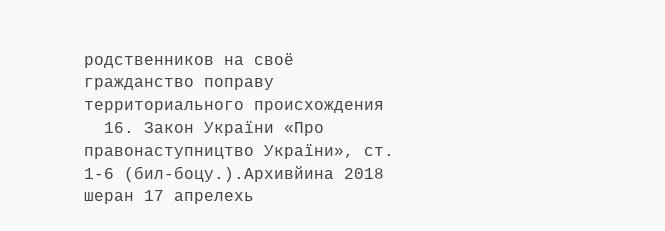родственников на своё гражданство поправу территориального происхождения
  16. Закон України «Про правонаступництво України», ст. 1-6 (бил-боцу.).Архивйина 2018 шеран 17 апрелехь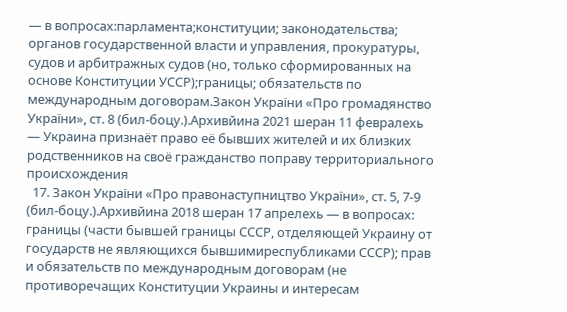— в вопросах:парламента;конституции; законодательства; органов государственной власти и управления, прокуратуры, судов и арбитражных судов (но, только сформированных на основе Конституции УССР);границы; обязательств по международным договорам.Закон України «Про громадянство України», ст. 8 (бил-боцу.).Архивйина 2021 шеран 11 февралехь — Украина признаёт право её бывших жителей и их близких родственников на своё гражданство поправу территориального происхождения
  17. Закон України «Про правонаступництво України», ст. 5, 7-9 (бил-боцу.).Архивйина 2018 шеран 17 апрелехь — в вопросах: границы (части бывшей границы СССР, отделяющей Украину от государств не являющихся бывшимиреспубликами СССР); прав и обязательств по международным договорам (не противоречащих Конституции Украины и интересам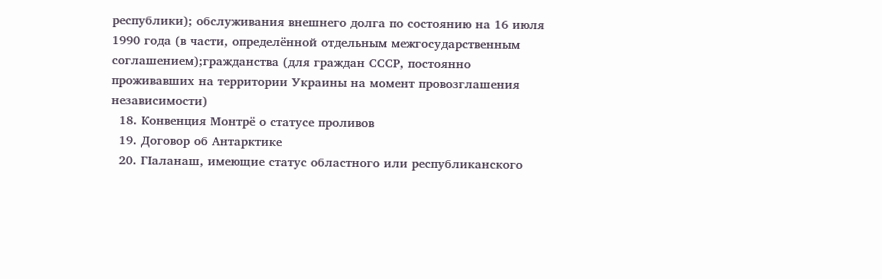республики); обслуживания внешнего долга по состоянию на 16 июля 1990 года (в части, определённой отдельным межгосударственным соглашением);гражданства (для граждан СССР, постоянно проживавших на территории Украины на момент провозглашения независимости)
  18. Конвенция Монтрё о статусе проливов
  19. Договор об Антарктике
  20. ГӀаланаш, имеющие статус областного или республиканского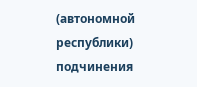(автономной республики) подчинения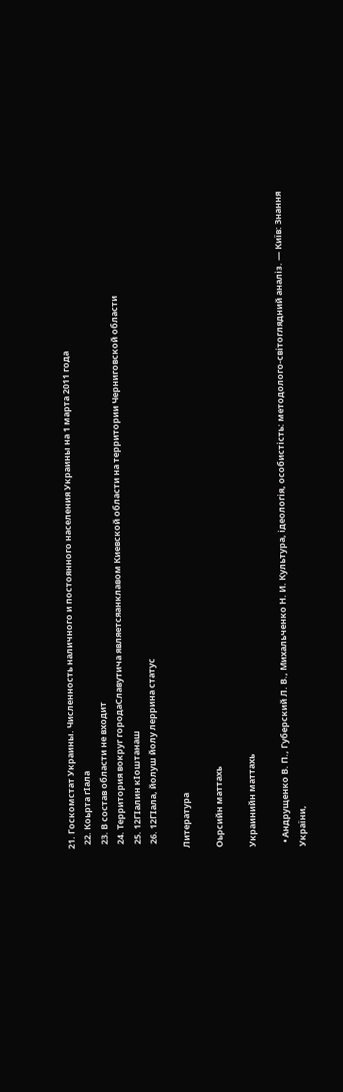21. Госкомстат Украины. Численность наличного и постоянного населения Украины на 1 марта 2011 года
  22. Коьрта гӀала
  23. В состав области не входит
  24. Территория вокруг городаСлавутича являетсяанклавом Киевской области на территории Черниговской области
  25. 12ГӀалин кӀоштанаш
  26. 12ГӀала, йолуш йолу леррина статус

Литература

Оьрсийн маттахь

Украинийн маттахь

  • Андрущенко В. П., Губерский Л. В., Михальченко Н. И. Культура, ідеологія, особистість: методолого-світоглядний аналіз. — Київ: Знання України,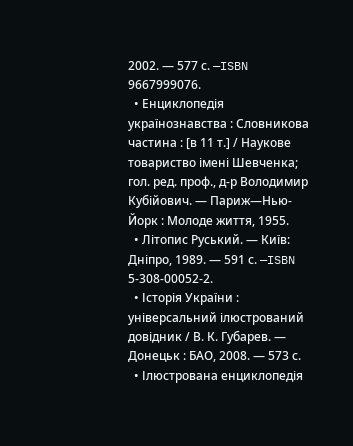2002. — 577 с. —ISBN 9667999076.
  • Енциклопедія українознавства : Словникова частина : [в 11 т.] / Наукове товариство імені Шевченка; гол. ред. проф., д-р Володимир Кубійович. — Париж—Нью-Йорк : Молоде життя, 1955.
  • Літопис Руський. — Київ: Дніпро, 1989. — 591 с. —ISBN 5-308-00052-2.
  • Історія України : універсальний ілюстрований довідник / В. К. Губарев. — Донецьк : БАО, 2008. — 573 с.
  • Ілюстрована енциклопедія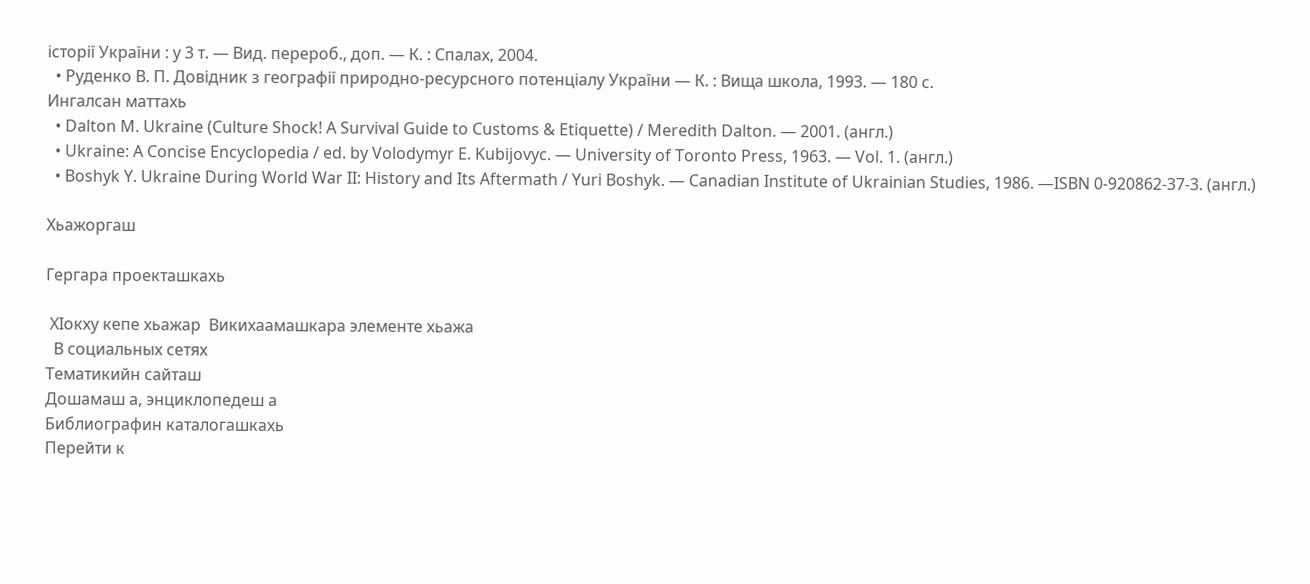історії України : у 3 т. — Вид. перероб., доп. — К. : Спалах, 2004.
  • Руденко В. П. Довідник з географії природно-ресурсного потенціалу України — К. : Вища школа, 1993. — 180 с.
Ингалсан маттахь
  • Dalton M. Ukraine (Culture Shock! A Survival Guide to Customs & Etiquette) / Meredith Dalton. — 2001. (англ.)
  • Ukraine: A Concise Encyclopedia / ed. by Volodymyr E. Kubijovyc. — University of Toronto Press, 1963. — Vol. 1. (англ.)
  • Boshyk Y. Ukraine During World War II: History and Its Aftermath / Yuri Boshyk. — Canadian Institute of Ukrainian Studies, 1986. —ISBN 0-920862-37-3. (англ.)

Хьажоргаш

Гергара проекташкахь

 ХӀокху кепе хьажар  Викихаамашкара элементе хьажа
  В социальных сетях
Тематикийн сайташ
Дошамаш а, энциклопедеш а
Библиографин каталогашкахь
Перейти к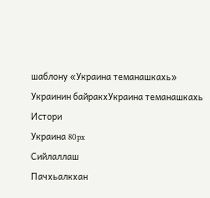шаблону «Украина теманашкахь»
Украинин байракхУкраина теманашкахь
Истори
Украина 80px
Сийлаллаш
Пачхьалкхан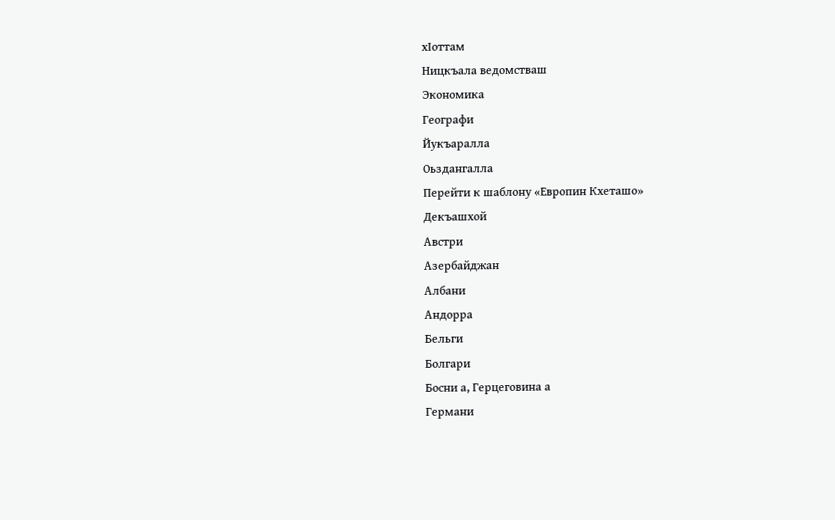хӀоттам
Ницкъала ведомстваш
Экономика
Географи
Йукъаралла
Оьздангалла
Перейти к шаблону «Европин Кхеташо»
Декъашхой
Австри
Азербайджан
Албани
Андорра
Бельги
Болгари
Босни а, Герцеговина а
Германи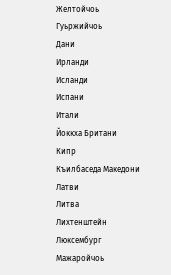Желтойчоь
Гуьржийчоь
Дани
Ирланди
Исланди
Испани
Итали
Йоккха Британи
Кипр
Къилбаседа Македони
Латви
Литва
Лихтенштейн
Люксембург
Мажаройчоь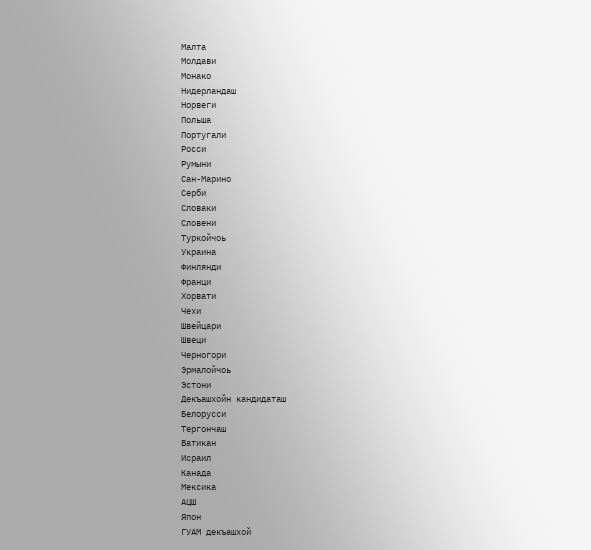Малта
Молдави
Монако
Нидерландаш
Норвеги
Польша
Португали
Росси
Румыни
Сан-Марино
Серби
Словаки
Словени
Туркойчоь
Украина
Финлянди
Франци
Хорвати
Чехи
Швейцари
Швеци
Черногори
Эрмалойчоь
Эстони
Декъашхойн кандидаташ
Белорусси
Тергончаш
Ватикан
Исраил
Канада
Мексика
АЦШ
Япон
ГУАМ декъашхой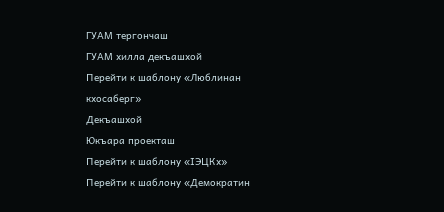ГУАМ тергончаш
ГУАМ хилла декъашхой
Перейти к шаблону «Люблинан кхосаберг»
Декъашхой
Юкъара проекташ
Перейти к шаблону «ӀЭЦКх»
Перейти к шаблону «Демократин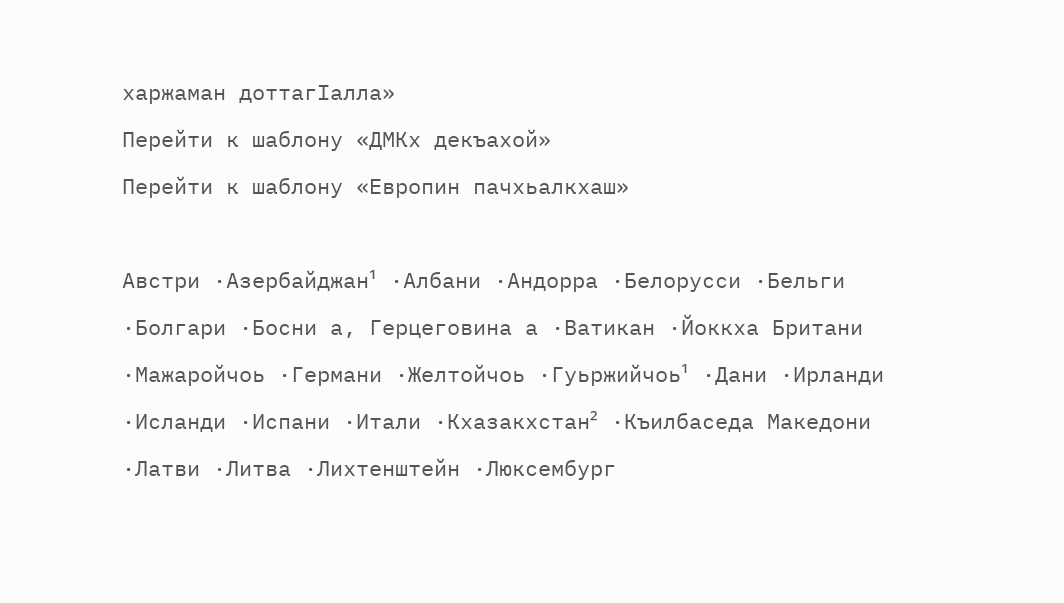харжаман доттагӀалла»
Перейти к шаблону «ДМКх декъахой»
Перейти к шаблону «Европин пачхьалкхаш»

Австри ·Азербайджан¹ ·Албани ·Андорра ·Белорусси ·Бельги ·Болгари ·Босни а, Герцеговина а ·Ватикан ·Йоккха Британи ·Мажаройчоь ·Германи ·Желтойчоь ·Гуьржийчоь¹ ·Дани ·Ирланди ·Исланди ·Испани ·Итали ·Кхазакхстан² ·Къилбаседа Македони ·Латви ·Литва ·Лихтенштейн ·Люксембург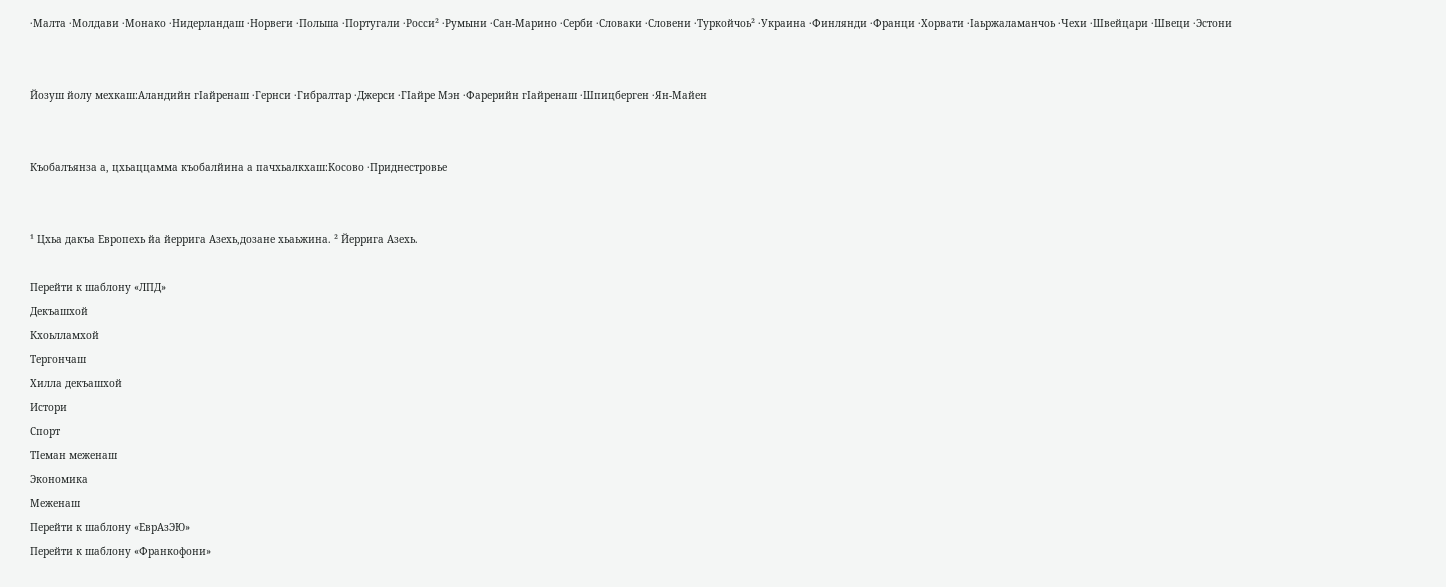·Малта ·Молдави ·Монако ·Нидерландаш ·Норвеги ·Польша ·Португали ·Росси² ·Румыни ·Сан-Марино ·Серби ·Словаки ·Словени ·Туркойчоь² ·Украина ·Финлянди ·Франци ·Хорвати ·Ӏаьржаламанчоь ·Чехи ·Швейцари ·Швеци ·Эстони


Йозуш йолу мехкаш:Аландийн гӀайренаш ·Гернси ·Гибралтар ·Джерси ·ГІайре Мэн ·Фарерийн гӀайренаш ·Шпицберген ·Ян-Майен


Къобалъянза а, цхьаццамма къобалйина а пачхьалкхаш:Косово ·Приднестровье


¹ Цхьа дакъа Европехь йа йеррига Азехь,дозане хьаьжина. ² Йеррига Азехь.

Перейти к шаблону «ЛПД»
Декъашхой
Кхоьлламхой
Тергончаш
Хилла декъашхой
Истори
Спорт
ТӀеман меженаш
Экономика
Меженаш
Перейти к шаблону «ЕврАзЭЮ»
Перейти к шаблону «Франкофони»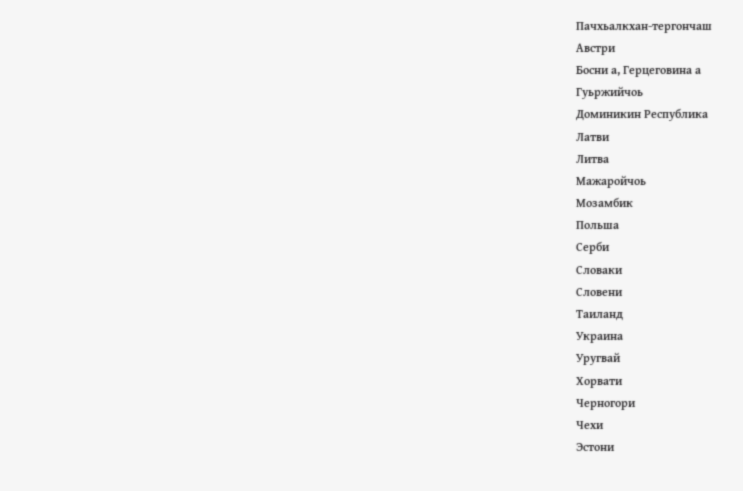Пачхьалкхан-тергончаш
Австри
Босни а, Герцеговина а
Гуьржийчоь
Доминикин Республика
Латви
Литва
Мажаройчоь
Мозамбик
Польша
Серби
Словаки
Словени
Таиланд
Украина
Уругвай
Хорвати
Черногори
Чехи
Эстони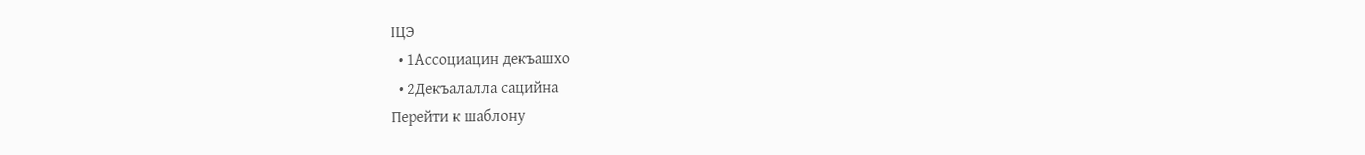ӀЦЭ
  • 1Ассоциацин декъашхо
  • 2Декъалалла сацийна
Перейти к шаблону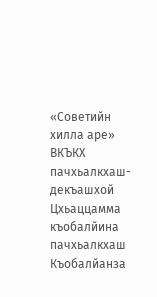«Советийн хилла аре»
ВКЪКХ пачхьалкхаш-декъашхой
Цхьаццамма къобалйина пачхьалкхаш
Къобалйанза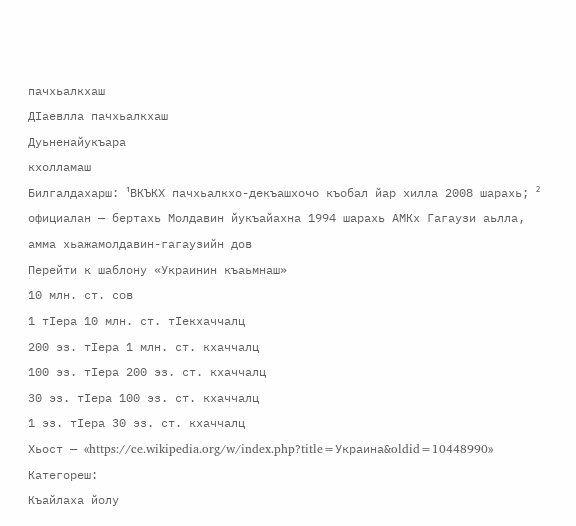пачхьалкхаш
ДӀаевлла пачхьалкхаш
Дуьненайукъара
кхолламаш
Билгалдахарш: ¹ВКЪКХ пачхьалкхо-декъашхочо къобал йар хилла 2008 шарахь; ² официалан — бертахь Молдавин йукъайахна 1994 шарахь АМКх Гагаузи аьлла, амма хьажамолдавин-гагаузийн дов
Перейти к шаблону «Украинин къаьмнаш»
10 млн. ст. сов
1 тӀера 10 млн. ст. тӀекхаччалц
200 эз. тӀера 1 млн. ст. кхаччалц
100 эз. тӀера 200 эз. ст. кхаччалц
30 эз. тӀера 100 эз. ст. кхаччалц
1 эз. тӀера 30 эз. ст. кхаччалц
Хьост — «https://ce.wikipedia.org/w/index.php?title=Украина&oldid=10448990»
Категореш:
Къайлаха йолу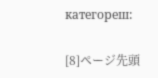категореш:

[8]ページ先頭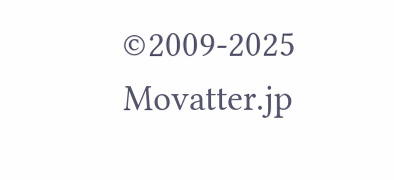©2009-2025 Movatter.jp